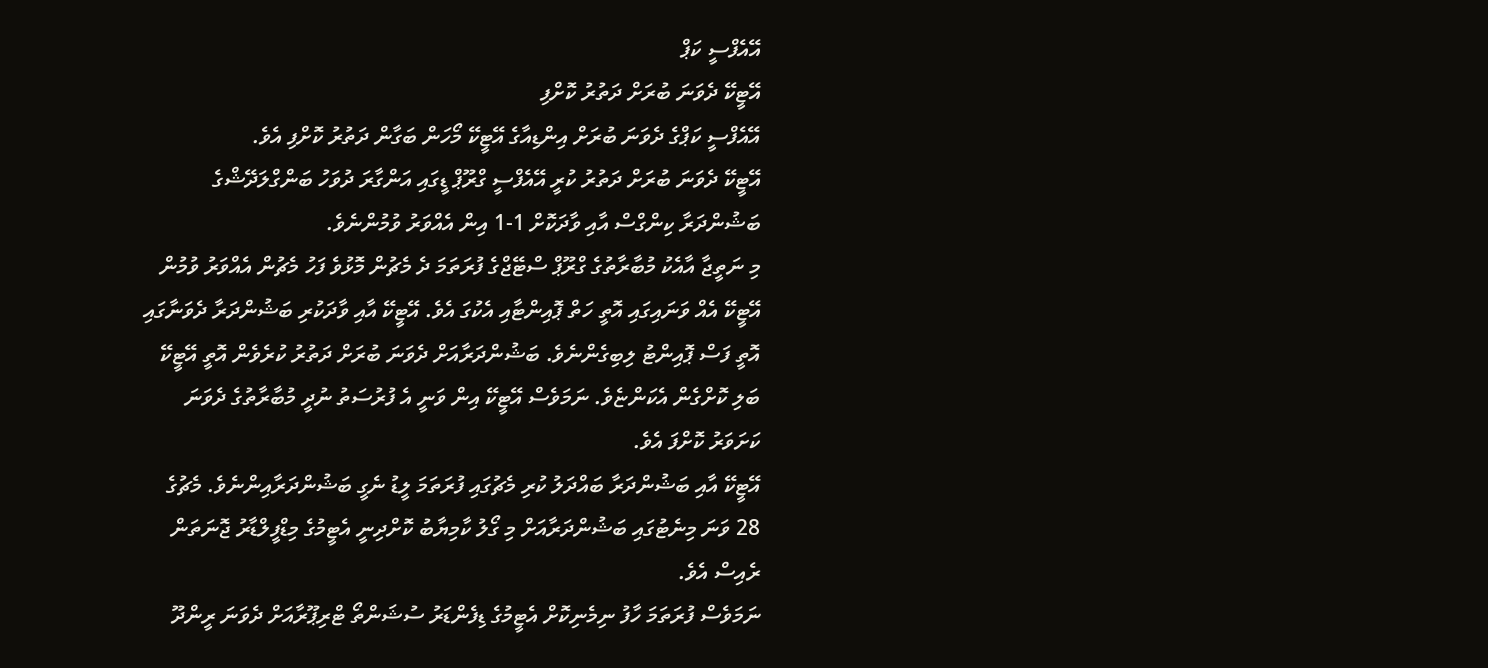އޭއެފްސީ ކަޕް
އޭޓީކޭ ދެވަނަ ބުރަށް ދަތުރު ކޮށްފި
އޭއެފްސީ ކަޕްގެ ދެވަނަ ބުރަށް އިންޑިއާގެ އޭޓީކޭ މޯހަން ބަގާން ދަތުރު ކޮށްފި އެވެ.
އޭޓީކޭ ދެވަނަ ބުރަށް ދަތުރު ކުރީ އޭއެފްސީ ގްރޫޕް ޑީގައި އަންގާރަ ދުވަހު ބަންގްލަދޭޝްގެ ބަޝުންދަރާ ކިންގްސް އާއި ވާދަކޮށް 1-1 އިން އެއްވަރު ވުމުންނެވެ.
މި ނަތީޖާ އާއެކު މުބާރާތުގެ ގްރޫޕް ސްޓޭޖްގެ ފުރަތަމަ ދެ މެޗުން މޮޅުވެ ފަހު މެޗުން އެއްވަރު ވުމުން އޭޓީކޭ އެއް ވަނައިގައި އޮތީ ހަތް ޕޮއިންޓާއި އެކުގަ އެވެ. އޭޓީކޭ އާއި ވާދަކުރި ބަޝުންދަރާ ދެވަނާގައި އޮތީ ފަސް ޕޮއިންޓު ލިބިގެންނެވެ. ބަޝުންދަރާއަށް ދެވަނަ ބުރަށް ދަތުރު ކުރެވެން އޮތީ އޭޓީކޭ ބަލި ކޮށްގެން އެކަންޏެވެ. ނަމަވެސް އޭޓީކޭ އިން ވަނީ އެ ފުރުސަތު ނުދީ މުބާރާތުގެ ދެވަނަ ކަށަވަރު ކޮށްފަ އެވެ.
އޭޓީކޭ އާއި ބަޝުންދަރާ ބައްދަލު ކުރި މެޗުގައި ފުރަތަމަ ލީޑު ނެގީ ބަޝުންދަރާއިންނެވެ. މެޗުގެ 28 ވަނަ މިނެޓުގައި ބަޝުންދަރާއަށް މި ގޯލު ކާމިޔާބު ކޮށްދިނީ އެޓީމުގެ މިޑްފީލްޑާރު ޖޮނަތަން ރެއިސް އެވެ.
ނަމަވެސް ފުރަތަމަ ހާފު ނިމެނިކޮށް އެޓީމުގެ ޑިފެންޑަރު ސުޝަންތޯ ޓްރިޕޫރާއަށް ދެވަނަ ރީންދޫ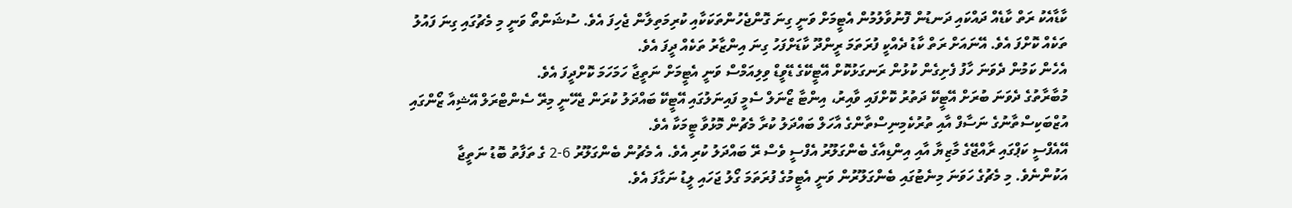ކާޑާއެކު ރަތް ކާޑެއް ދައްކައި ދަނޑުން ފޮނުވާލުމުން އެޓީމަށް ވަނީ ގިނަ ގޮންޖެހުންތަކަކާއި ކުރިމަތިލާން ޖެހިފަ އެވެ. ސުޝަންތޯ ވަނީ މި މެޗުގައި ގިނަ ފައުލު ތަކެއް ކޮށްފަ އެވެ. އޭނައަށް ރަތް ކާޑު ދެއްކީ ފުރަތަމަ ރީންދޫ ކާޑަށްފަހު ގިނަ އިންޒާރު ތަކެއް ދީފަ އެވެ.
އެހެން ކަމުން ދެވަނަ ހާފު ފެށިގެން ކުޅުން ރަނގަޅުކޮށް އޭޓީކޭގެ ޑޭވީޑް ވިލިއަމްސް ވަނީ އެޓީމަށް ނަތީޖާ ހަމަހަމަ ކޮށްދީފަ އެވެ.
މުބާރާތުގެ ދެވަނަ ބުރަށް އޭޓީކޭ ދަތުރު ކޮށްފައި ވާއިރު، އިންޓާ ޒޯނަލް ސެމީ ފައިނަލުގައި އޭޓީކޭ ބައްދަލު ކުރަން ޖެހޭނީ މިރޭ ސެންޓްރަލް އޭޝިއާ ޒޯންގައި އުޒްބަކިސްތާނުގެ ނަސާފް އާއި ތުރުކެމިނިސްތާންގެ އާހަލް ބައްދަލު ކުރާ މެޗުން މޮޅުވާ ޓީމަކާ އެވެ.
އޭއެފްސީ ކަޕްގައި ރާއްޖޭގެ މާޒިޔާ އާއި އިންޑިއާގެ ބެންގަލޫރު އެފްސީ ވެސް ރޭ ބައްދަލު ކުރި އެވެ. އެ މެޗުން ބެންގަލޫރު 6-2 ގެ ތަފާތު ބޮޑު ނަތީޖާ އަކުންނެވެ. މި މެޗުގެ ހަވަނަ މިނެޓުގައި ބެންގަލޫރުން ވަނީ އެޓީމުގެ ފުރަތަމަ ގޯލު ޖަހައި ލީޑު ނަގާފަ އެވެ.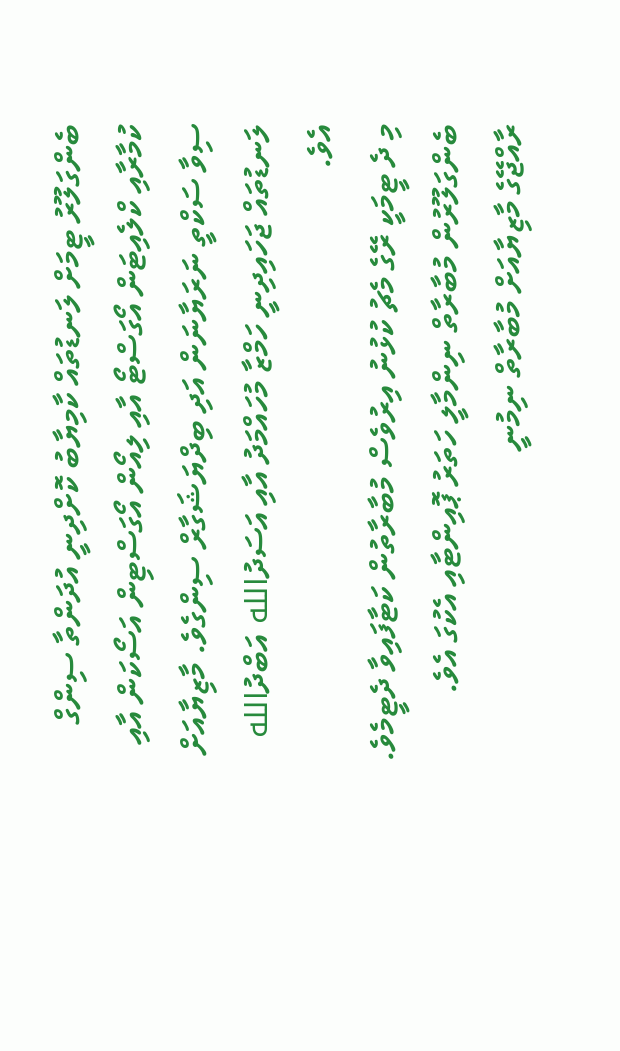ބެންގަލޫރު ޓީމަށް ލަނޑުތައް ކާމިޔާބު ކޮށްދިނީ އުދަންތާ ސިންގް ކުމާރާއި ކްލެއިޓަން އޯގަސްޓޯ އާއި ލިއޯން އޯގަސްޓިން އަސޯކަން އާއި ސިވާ ސަކްތީ ނަރަޔާނަން އަދި ބިދްޔަޝަގާރް ސިންގެވެ. މާޒިޔާއަށް ލަނޑުތައް ޖަހައިދިނީ ހަމްޒާ މުހައްމަދު އާއި އަސަދުالله އަބްދުالله އެވެ.
މި ދެ ޓީމަކީ ރޭގެ މެޗު ކުޅުނު އިރުވެސް މުބާރާތުން ކަޓާފައިވާ ދެޓީމެވެ. ބެންގަލޫރުން މުބާރާތް ނިންމާލީ ހަތަރު ޕޮއިންޓާއި އެކުގަ އެވެ. ރާއްޖޭގެ މާޒިޔާއަށް މުބާރާތް ނިމުނީ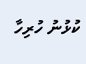ކުޅުނު ހުރިހާ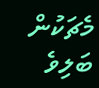މެޗަކުން ބަލިވެ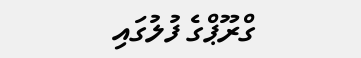ގްރޫޕްގެ ފުލުގައި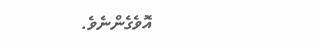އޮވެގެންނެވެ.